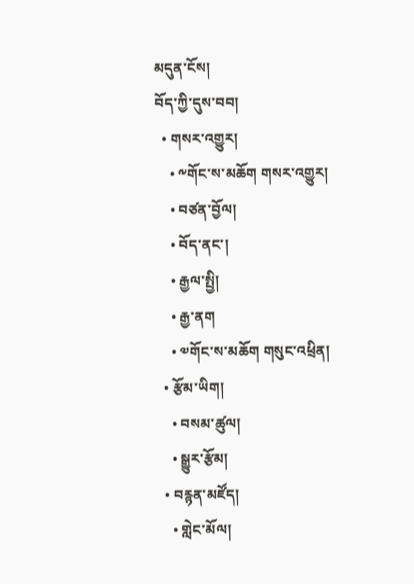མདུན་ངོས།
བོད་ཀྱི་དུས་བབ།
  • གསར་འགྱུར།
    • ༸གོང་ས་མཆོག གསར་འགྱུར།
    • བཙན་བྱོལ།
    • བོད་ནང་།
    • རྒྱལ་སྤྱི།
    • རྒྱ་ནག
    • ༧གོང་ས་མཆོག གསུང་འཕྲིན།
  • རྩོམ་ཡིག།
    • བསམ་ཚུལ།
    • སྒྱུར་རྩོམ།
  • བརྙན་མཛོད།
    • གླེང་མོལ།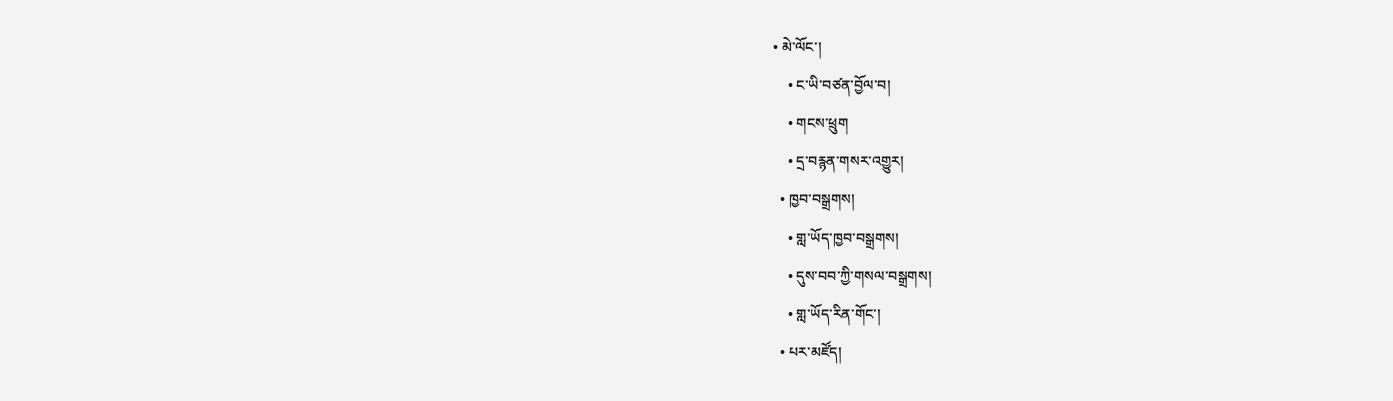• མེ་ལོང་།
    • ང་ཡི་བཙན་བྱོལ་བ།
    • གངས་ཕྲུག
    • དྲ་བརྙན་གསར་འགྱུར།
  • ཁྱབ་བསྒྲགས།
    • གླ་ཡོད་ཁྱབ་བསྒྲགས།
    • དུས་བབ་ཀྱི་གསལ་བསྒྲགས།
    • གླ་ཡོད་རིན་གོང་།
  • པར་མཛོད།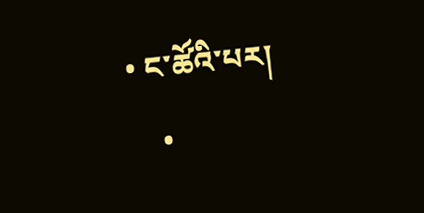• ང་ཚོའི་པར།
    •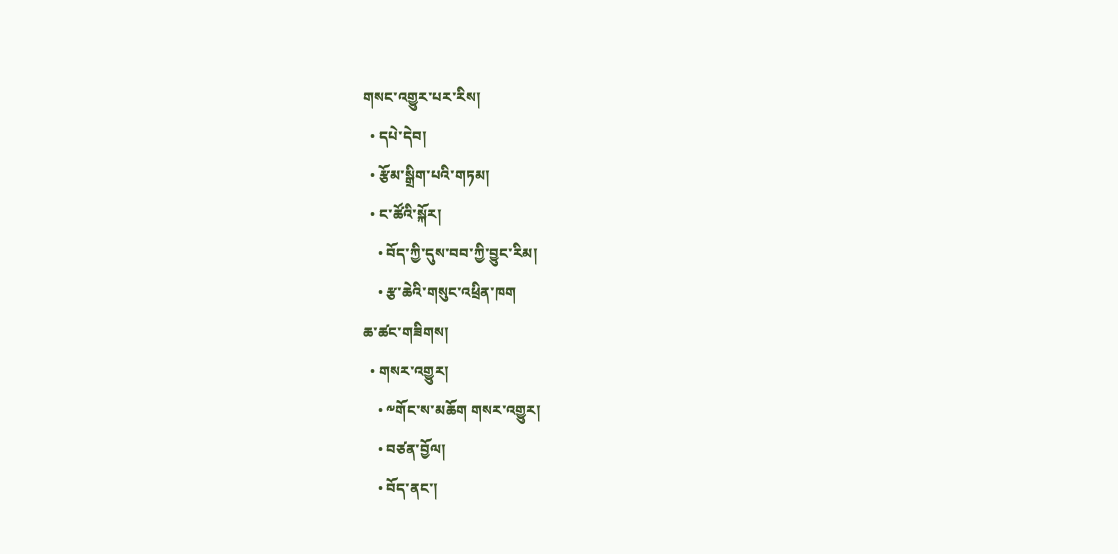གསང་འགྱུར་པར་རིས།
  • དཔེ་དེབ།
  • རྩོམ་སྒྲིག་པའི་གཏམ།
  • ང་ཚོའི་སྐོར།
    • བོད་ཀྱི་དུས་བབ་ཀྱི་བྱུང་རིམ།
    • རྩ་ཆེའི་གསུང་འཕྲིན་ཁག
ཆ་ཚང་གཟིགས།
  • གསར་འགྱུར།
    • ༸གོང་ས་མཆོག གསར་འགྱུར།
    • བཙན་བྱོལ།
    • བོད་ནང་།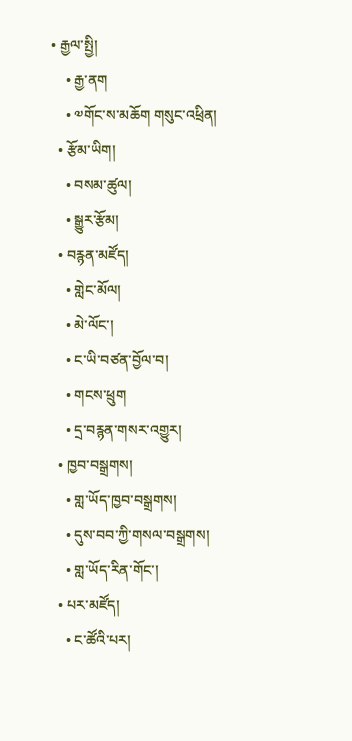• རྒྱལ་སྤྱི།
    • རྒྱ་ནག
    • ༧གོང་ས་མཆོག གསུང་འཕྲིན།
  • རྩོམ་ཡིག།
    • བསམ་ཚུལ།
    • སྒྱུར་རྩོམ།
  • བརྙན་མཛོད།
    • གླེང་མོལ།
    • མེ་ལོང་།
    • ང་ཡི་བཙན་བྱོལ་བ།
    • གངས་ཕྲུག
    • དྲ་བརྙན་གསར་འགྱུར།
  • ཁྱབ་བསྒྲགས།
    • གླ་ཡོད་ཁྱབ་བསྒྲགས།
    • དུས་བབ་ཀྱི་གསལ་བསྒྲགས།
    • གླ་ཡོད་རིན་གོང་།
  • པར་མཛོད།
    • ང་ཚོའི་པར།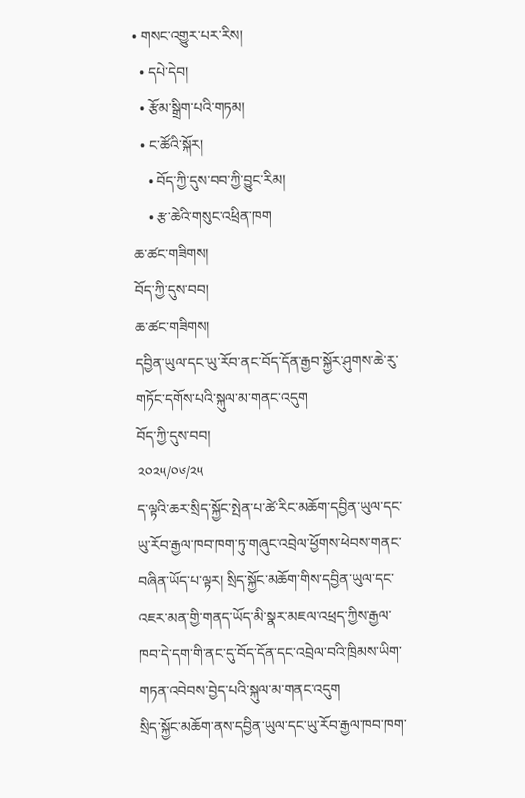• གསང་འགྱུར་པར་རིས།
  • དཔེ་དེབ།
  • རྩོམ་སྒྲིག་པའི་གཏམ།
  • ང་ཚོའི་སྐོར།
    • བོད་ཀྱི་དུས་བབ་ཀྱི་བྱུང་རིམ།
    • རྩ་ཆེའི་གསུང་འཕྲིན་ཁག
ཆ་ཚང་གཟིགས།
བོད་ཀྱི་དུས་བབ།
ཆ་ཚང་གཟིགས།
དབྱིན་ཡུལ་དང་ཡུ་རོབ་ནང་བོད་དོན་རྒྱབ་སྐྱོར་ཤུགས་ཆེ་རུ་གཏོང་དགོས་པའི་སྐུལ་མ་གནང་འདུག
བོད་ཀྱི་དུས་བབ།
༢༠༢༥/༠༦/༢༥
ད་ལྟའི་ཆར་སྲིད་སྐྱོང་སྤེན་པ་ཚེ་རིང་མཆོག་དབྱིན་ཡུལ་དང་ཡུ་རོབ་རྒྱལ་ཁབ་ཁག་ཏུ་གཞུང་འབྲེལ་ཕྱོགས་ཕེབས་གནང་བཞིན་ཡོད་པ་ལྟར། སྲིད་སྐྱོང་མཆོག་གིས་དབྱིན་ཡུལ་དང་འཇར་མན་གྱི་གནད་ཡོད་མི་སྣར་མཇལ་འཕྲད་ཀྱིས་རྒྱལ་ཁབ་དེ་དག་གི་ནང་དུ་བོད་དོན་དང་འབྲེལ་བའི་ཁྲིམས་ཡིག་གཏན་འབེབས་བྱེད་པའི་སྐུལ་མ་གནང་འདུག
སྲིད་སྐྱོང་མཆོག་ནས་དབྱིན་ཡུལ་དང་ཡུ་རོབ་རྒྱལ་ཁབ་ཁག་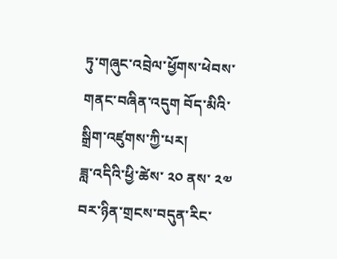ཏུ་གཞུང་འབྲེལ་ཕྱོགས་ཕེབས་གནང་བཞིན་འདུག བོད་མིའི་སྒྲིག་འཛུགས་ཀྱི་པར།
ཟླ་འདིའི་ཕྱི་ཚེས་ ༢༠ ནས་ ༢༧ བར་ཉིན་གྲངས་བདུན་རིང་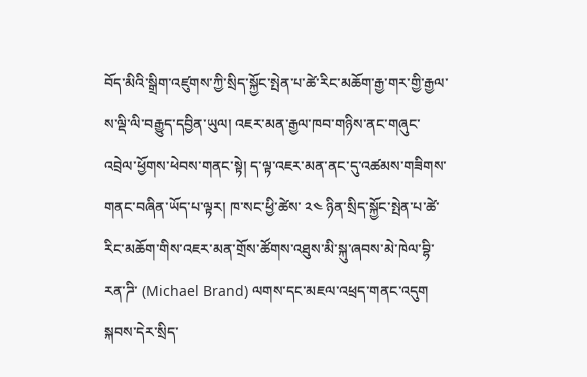བོད་མིའི་སྒྲིག་འཛུགས་ཀྱི་སྲིད་སྐྱོང་སྤེན་པ་ཚེ་རིང་མཆོག་རྒྱ་གར་གྱི་རྒྱལ་ས་ལྡི་ལི་བརྒྱུད་དབྱིན་ཡུལ། འཇར་མན་རྒྱལ་ཁབ་གཉིས་ནང་གཞུང་འབྲེལ་ཕྱོགས་ཕེབས་གནང་སྟེ། ད་ལྟ་འཇར་མན་ནང་དུ་འཚམས་གཟིགས་གནང་བཞིན་ཡོད་པ་ལྟར། ཁ་སང་ཕྱི་ཚེས་ ༢༤ ཉིན་སྲིད་སྐྱོང་སྤེན་པ་ཚེ་རིང་མཆོག་གིས་འཇར་མན་གྲོས་ཚོགས་འཐུས་མི་སྐུ་ཞབས་མེ་ཁེལ་བྷི་རན་ཌི་ (Michael Brand) ལགས་དང་མཇལ་འཕྲད་གནང་འདུག སྐབས་དེར་སྲིད་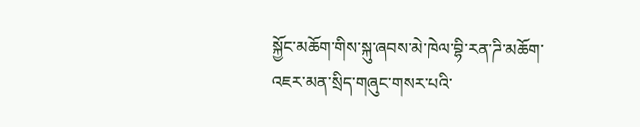སྐྱོང་མཆོག་གིས་སྐུ་ཞབས་མེ་ཁེལ་བྷི་རན་ཌི་མཆོག་འཇར་མན་སྲིད་གཞུང་གསར་པའི་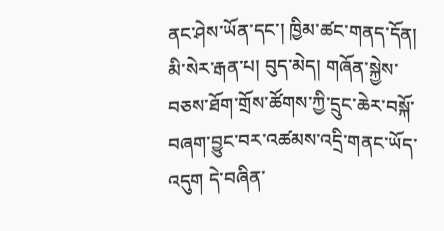ནང་ཤེས་ཡོན་དང་། ཁྱིམ་ཚང་གནད་དོན། མི་སེར་རྒན་པ། བུད་མེད། གཞོན་སྐྱེས་བཅས་ཐོག་གྲོས་ཚོགས་ཀྱི་དྲུང་ཆེར་བསྐོ་བཞག་བྱུང་བར་འཚམས་འདྲི་གནང་ཡོད་འདུག དེ་བཞིན་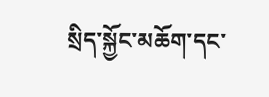སྲིད་སྐྱོང་མཆོག་དང་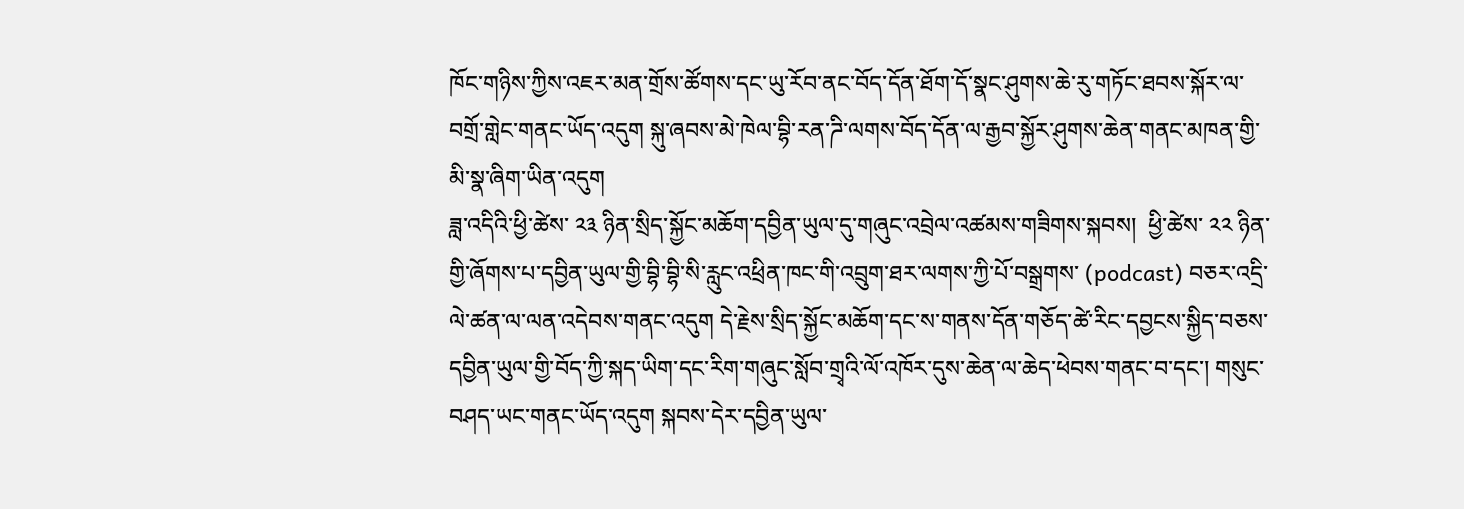ཁོང་གཉིས་ཀྱིས་འཇར་མན་གྲོས་ཚོགས་དང་ཡུ་རོབ་ནང་བོད་དོན་ཐོག་དོ་སྣང་ཤུགས་ཆེ་རུ་གཏོང་ཐབས་སྐོར་ལ་བགྲོ་གླེང་གནང་ཡོད་འདུག སྐུ་ཞབས་མེ་ཁེལ་བྷི་རན་ཌི་ལགས་བོད་དོན་ལ་རྒྱབ་སྐྱོར་ཤུགས་ཆེན་གནང་མཁན་གྱི་མི་སྣ་ཞིག་ཡིན་འདུག
ཟླ་འདིའི་ཕྱི་ཚེས་ ༢༣ ཉིན་སྲིད་སྐྱོང་མཆོག་དབྱིན་ཡུལ་དུ་གཞུང་འབྲེལ་འཚམས་གཟིགས་སྐབས།  ཕྱི་ཚེས་ ༢༢ ཉིན་གྱི་ཞོགས་པ་དབྱིན་ཡུལ་གྱི་བྷི་བྷི་སི་རླུང་འཕྲིན་ཁང་གི་འབྲུག་ཐར་ལགས་ཀྱི་པོ་བསྒྲགས་ (podcast) བཅར་འདྲི་ལེ་ཚན་ལ་ལན་འདེབས་གནང་འདུག དེ་རྗེས་སྲིད་སྐྱོང་མཆོག་དང་ས་གནས་དོན་གཅོད་ཚེ་རིང་དབྱངས་སྐྱིད་བཅས་དབྱིན་ཡུལ་གྱི་བོད་ཀྱི་སྐད་ཡིག་དང་རིག་གཞུང་སློབ་གྲྭའི་ལོ་འཁོར་དུས་ཆེན་ལ་ཆེད་ཕེབས་གནང་བ་དང་། གསུང་བཤད་ཡང་གནང་ཡོད་འདུག སྐབས་དེར་དབྱིན་ཡུལ་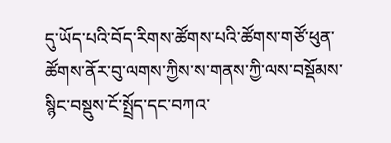དུ་ཡོད་པའི་བོད་རིགས་ཚོགས་པའི་ཚོགས་གཙོ་ཕུན་ཚོགས་ནོར་བུ་ལགས་ཀྱིས་ས་གནས་ཀྱི་ལས་བསྡོམས་སྙིང་བསྡུས་ངོ་སྤྲོད་དང་བཀའ་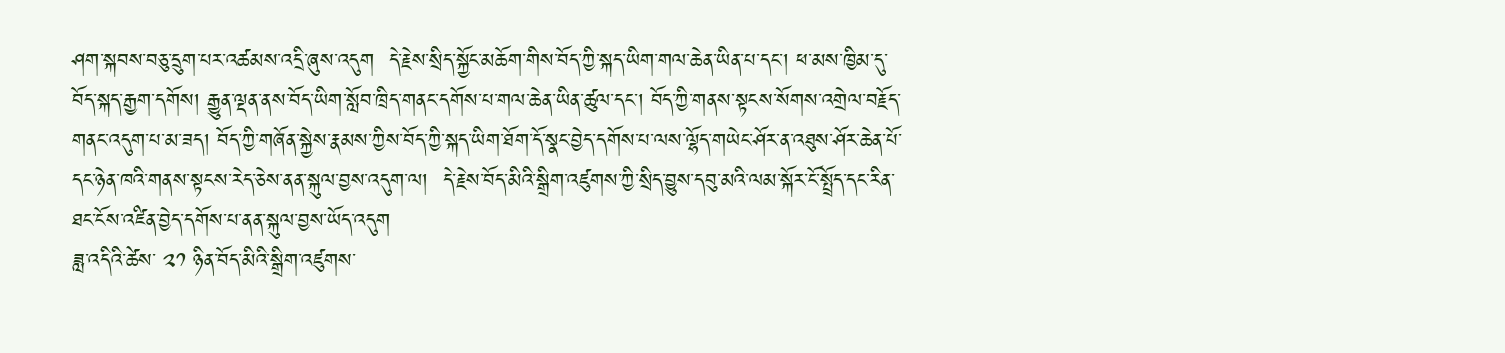ཤག་སྐབས་བཅུ་དྲུག་པར་འཚམས་འདྲི་ཞུས་འདུག  དེ་རྗེས་སྲིད་སྐྱོང་མཆོག་གིས་བོད་ཀྱི་སྐད་ཡིག་གལ་ཆེན་ཡིན་པ་དང་། ཕ་མས་ཁྱིམ་དུ་བོད་སྐད་རྒྱག་དགོས། རྒྱུན་ལྡན་ནས་བོད་ཡིག་སློབ་ཁྲིད་གནང་དགོས་པ་གལ་ཆེན་ཡིན་ཚུལ་དང་། བོད་ཀྱི་གནས་སྟངས་སོགས་འགྲེལ་བརྗོད་གནང་འདུག་པ་མ་ཟད། བོད་ཀྱི་གཞོན་སྐྱེས་རྣམས་ཀྱིས་བོད་ཀྱི་སྐད་ཡིག་ཐོག་དོ་སྣང་བྱེད་དགོས་པ་ལས་ལྷོད་གཡེང་ཤོར་ན་འཐུས་ཤོར་ཆེན་པོ་དང་ཉེན་ཁའི་གནས་སྟངས་རེད་ཅེས་ནན་སྐུལ་བྱས་འདུག་ལ།  དེ་རྗེས་བོད་མིའི་སྒྲིག་འཛུགས་ཀྱི་སྲིད་བྱུས་དབུ་མའི་ལམ་སྐོར་ངོ་སྤྲོད་དང་རིན་ཐང་ངོས་འཛིན་བྱེད་དགོས་པ་ནན་སྐུལ་བྱས་ཡོད་འདུག
ཟླ་འདིའི་ཚེས་ ༢༡ ཉིན་བོད་མིའི་སྒྲིག་འཛུགས་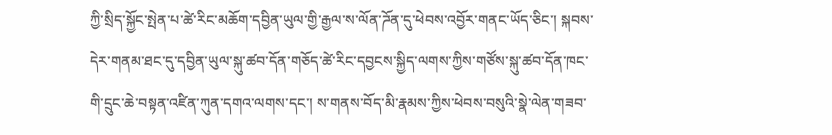ཀྱི་སྲིད་སྐྱོང་སྤེན་པ་ཚེ་རིང་མཆོག་དབྱིན་ཡུལ་གྱི་རྒྱལ་ས་ལོན་ཌོན་དུ་ཕེབས་འབྱོར་གནང་ཡོད་ཅིང་། སྐབས་དེར་གནམ་ཐང་དུ་དབྱིན་ཡུལ་སྐུ་ཚབ་དོན་གཅོད་ཚེ་རིང་དབྱངས་སྐྱིད་ལགས་ཀྱིས་གཙོས་སྐུ་ཚབ་དོན་ཁང་གི་དྲུང་ཆེ་བསྟན་འཛིན་ཀུན་དགའ་ལགས་དང་། ས་གནས་བོད་མི་རྣམས་ཀྱིས་ཕེབས་བསུའི་སྣེ་ལེན་གཟབ་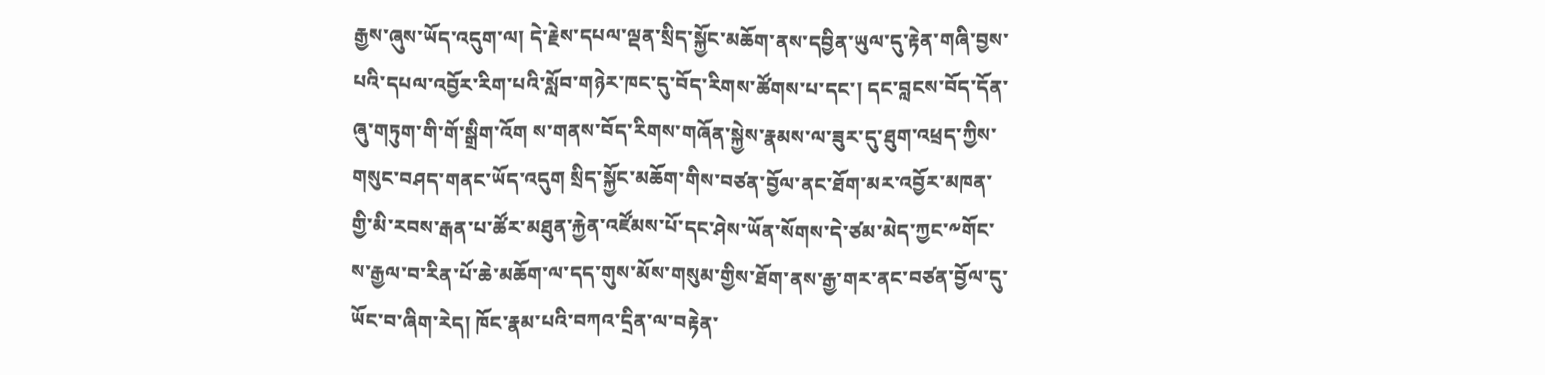རྒྱས་ཞུས་ཡོད་འདུག་ལ། དེ་རྗེས་དཔལ་ལྡན་སྲིད་སྐྱོང་མཆོག་ནས་དབྱིན་ཡུལ་དུ་རྟེན་གཞི་བྱས་པའི་དཔལ་འབྱོར་རིག་པའི་སློབ་གཉེར་ཁང་དུ་བོད་རིགས་ཚོགས་པ་དང་། དང་བླངས་བོད་དོན་ཞུ་གཏུག་གི་གོ་སྒྲིག་འོག ས་གནས་བོད་རིགས་གཞོན་སྐྱེས་རྣམས་ལ་ཟུར་དུ་ཐུག་འཕྲད་ཀྱིས་གསུང་བཤད་གནང་ཡོད་འདུག སྲིད་སྐྱོང་མཆོག་གིས་བཙན་བྱོལ་ནང་ཐོག་མར་འབྱོར་མཁན་གྱི་མི་རབས་རྒན་པ་ཚོར་མཐུན་རྐྱེན་འཛོམས་པོ་དང་ཤེས་ཡོན་སོགས་དེ་ཙམ་མེད་ཀྱང་༸གོང་ས་རྒྱལ་བ་རིན་པོ་ཆེ་མཆོག་ལ་དད་གུས་མོས་གསུམ་གྱིས་ཐོག་ནས་རྒྱ་གར་ནང་བཙན་བྱོལ་དུ་ཡོང་བ་ཞིག་རེད། ཁོང་རྣམ་པའི་བཀའ་དྲིན་ལ་བརྟེན་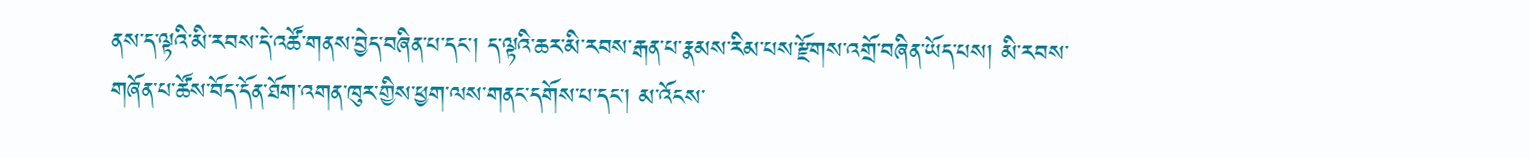ནས་ད་ལྟའི་མི་རབས་དེ་འཚོ་གནས་བྱེད་བཞིན་པ་དང་། ད་ལྟའི་ཆར་མི་རབས་རྒན་པ་རྣམས་རིམ་པས་རྫོགས་འགྲོ་བཞིན་ཡོད་པས། མི་རབས་གཞོན་པ་ཚོས་བོད་དོན་ཐོག་འགན་ཁུར་གྱིས་ཕྱག་ལས་གནང་དགོས་པ་དང་། མ་འོངས་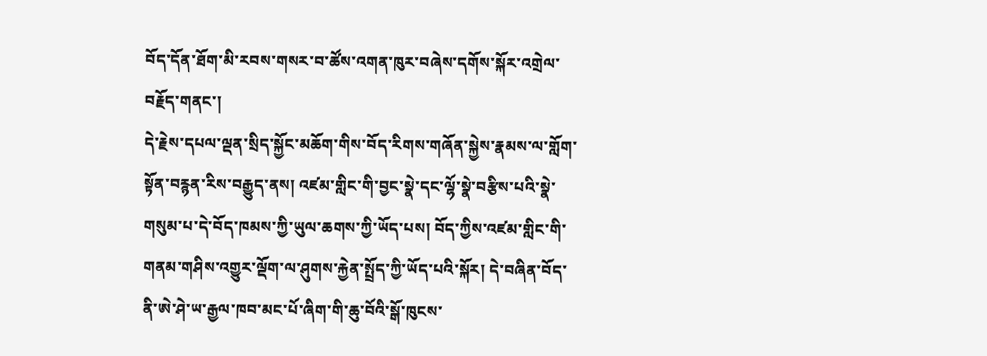བོད་དོན་ཐོག་མི་རབས་གསར་བ་ཚོས་འགན་ཁུར་བཞེས་དགོས་སྐོར་འགྲེལ་བརྗོད་གནང་།
དེ་རྗེས་དཔལ་ལྡན་སྲིད་སྐྱོང་མཆོག་གིས་བོད་རིགས་གཞོན་སྐྱེས་རྣམས་ལ་གློག་སྟོན་བརྙན་རིས་བརྒྱུད་ནས། འཛམ་གླིང་གི་བྱང་སྣེ་དང་ལྷོ་སྣེ་བརྩིས་པའི་སྣེ་གསུམ་པ་དེ་བོད་ཁམས་ཀྱི་ཡུལ་ཆགས་ཀྱི་ཡོད་པས། བོད་ཀྱིས་འཛམ་གླིང་གི་གནམ་གཤིས་འགྱུར་ལྡོག་ལ་ཤུགས་རྐྱེན་སྤྲོད་ཀྱི་ཡོད་པའི་སྐོར། དེ་བཞིན་བོད་ནི་ཨེ་ཤེ་ཡ་རྒྱལ་ཁབ་མང་པོ་ཞིག་གི་ཆུ་བོའི་སྒོ་ཁུངས་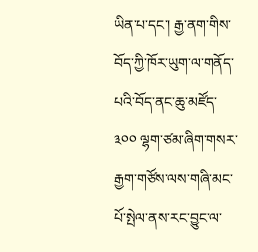ཡིན་པ་དང་། རྒྱ་ནག་གིས་བོད་ཀྱི་ཁོར་ཡུག་ལ་གནོད་པའི་བོད་ནང་ཆུ་མཛོད་ ༣༠༠ ལྷག་ཙམ་ཞིག་གསར་རྒྱག་གཙོས་ལས་གཞི་མང་པོ་སྤེལ་ནས་རང་བྱུང་ལ་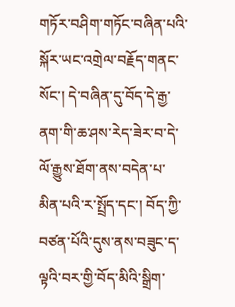གཏོར་བཤིག་གཏོང་བཞིན་པའི་སྐོར་ཡང་འགྲེལ་བརྗོད་གནང་སོང་། དེ་བཞིན་དུ་བོད་དེ་རྒྱ་ནག་གི་ཆ་ཤས་རེད་ཟེར་བ་དེ་ལོ་རྒྱུས་ཐོག་ནས་བདེན་པ་མིན་པའི་ར་སྤྲོད་དང་། བོད་ཀྱི་བཙན་པོའི་དུས་ནས་བཟུང་ད་ལྟའི་བར་གྱི་བོད་མིའི་སྒྲིག་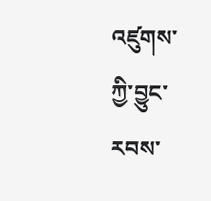འཛུགས་ཀྱི་བྱུང་རབས་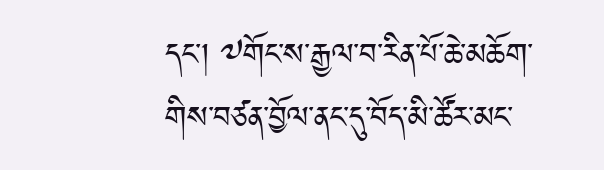དང་། ༧གོང་ས་རྒྱལ་བ་རིན་པོ་ཆེ་མཆོག་གིས་བཙན་བྱོལ་ནང་དུ་བོད་མི་ཚོར་མང་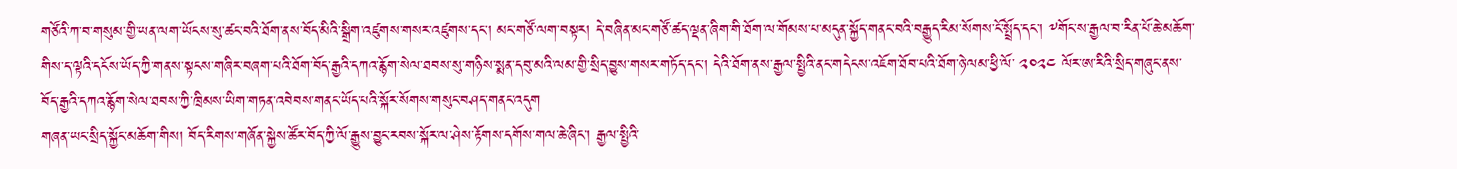གཙོའི་ཀ་བ་གསུམ་གྱི་ཡན་ལག་ཡོངས་སུ་ཚང་བའི་ཐོག་ནས་བོད་མིའི་སྒྲིག་འཛུགས་གསར་འཛུགས་དང་། མང་གཙོ་ལག་བསྟར། དེ་བཞིན་མང་གཙོ་ཚད་ལྡན་ཞིག་གི་ཐོག་ལ་གོམས་པ་མདུན་སྐྱོད་གནང་བའི་བརྒྱུད་རིམ་སོགས་ངོ་སྤྲོད་དང་། ༸གོང་ས་རྒྱལ་བ་རིན་པོ་ཆེ་མཆོག་གིས་ད་ལྟའི་དངོས་ཡོད་ཀྱི་གནས་སྟངས་གཞིར་བཞག་པའི་ཐོག་བོད་རྒྱའི་དཀའ་རྙོག་སེལ་ཐབས་སུ་གཉིས་སྨན་དབུ་མའི་ལམ་གྱི་སྲིད་བྱུས་གསར་གཏོད་དང་། དེའི་ཐོག་ནས་རྒྱལ་སྤྱིའི་ནང་གདེངས་འཇོག་ཐོབ་པའི་ཐོག་ཉེ་ལམ་ཕྱི་ལོ་ ༢༠༢༤ ལོར་ཨ་རིའི་སྲིད་གཞུང་ནས་བོད་རྒྱའི་དཀའ་རྙོག་སེལ་ཐབས་ཀྱི་ཁྲིམས་ཡིག་གཏན་འབེབས་གནང་ཡོད་པའི་སྐོར་སོགས་གསུང་བཤད་གནང་འདུག
གཞན་ཡང་སྲིད་སྐྱོང་མཆོག་གིས། བོད་རིགས་གཞོན་སྐྱེས་ཚོར་བོད་ཀྱི་ལོ་རྒྱུས་བྱུང་རབས་སྐོར་ལ་ཤེས་རྟོགས་དགོས་གལ་ཆེ་ཞིང་། རྒྱལ་སྤྱིའི་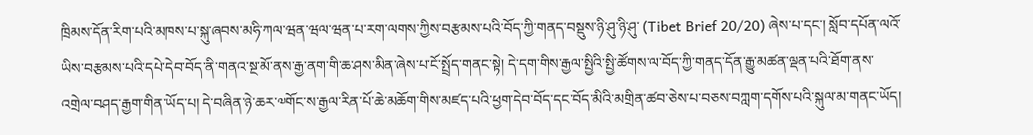ཁྲིམས་དོན་རིག་པའི་མཁས་པ་སྐུ་ཞབས་མཧི་ཀལ་ཝན་ཝལ་ཝན་པ་རག་ལགས་ཀྱིས་བརྩམས་པའི་བོད་ཀྱི་གནད་བསྡུས་ཉི་ཤུ་ཉི་ཤུ་ (Tibet Brief 20/20) ཞེས་པ་དང་། སློབ་དཔོན་ལའོ་ཡིས་བརྩམས་པའི་དཔེ་དེབ་བོད་ནི་གནའ་སྔ་མོ་ནས་རྒྱ་ནག་གི་ཆ་ཤས་མིན་ཞེས་པ་ངོ་སྤྲོད་གནང་སྟེ། དེ་དག་གིས་རྒྱལ་སྤྱིའི་སྤྱི་ཚོགས་ལ་བོད་ཀྱི་གནད་དོན་རྒྱུ་མཚན་ལྡན་པའི་ཐོག་ནས་འགྲེལ་བཤད་རྒྱག་གིན་ཡོད་པ། དེ་བཞིན་ཉེ་ཆར་༧གོང་ས་རྒྱལ་རིན་པོ་ཆེ་མཆོག་གིས་མཛད་པའི་ཕྱག་དེབ་བོད་དང་བོད་མིའི་མགྲིན་ཚབ་ཅེས་པ་བཅས་བཀླག་དགོས་པའི་སྐུལ་མ་གནང་ཡོད།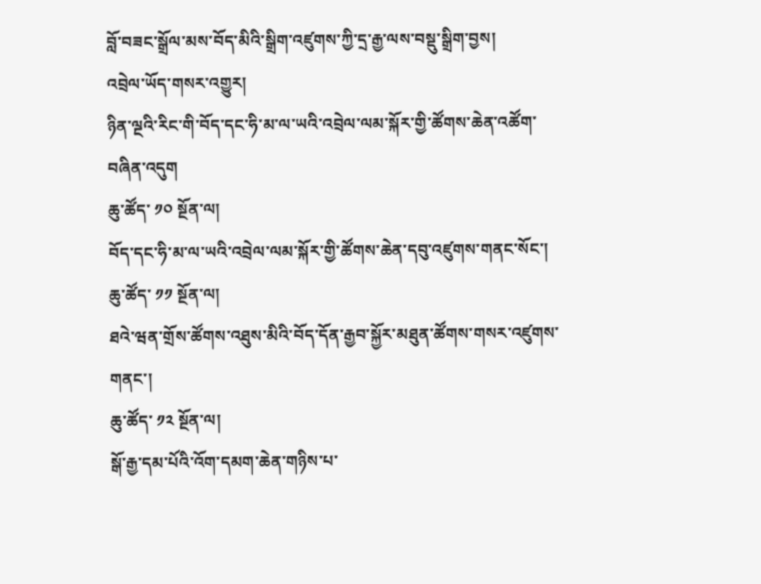བློ་བཟང་སྒྲོལ་མས་བོད་མིའི་སྒྲིག་འཛུགས་ཀྱི་དྲ་རྒྱ་ལས་བསྡུ་སྒྲིག་བྱས།
འབྲེལ་ཡོད་གསར་འགྱུར།
ཉིན་ལྔའི་རིང་གི་བོད་དང་ཧི་མ་ལ་ཡའི་འབྲེལ་ལམ་སྐོར་གྱི་ཚོགས་ཆེན་འཚོག་བཞིན་འདུག
ཆུ་ཚོད་ ༡༠ སྔོན་ལ།
བོད་དང་ཧི་མ་ལ་ཡའི་འབྲེལ་ལམ་སྐོར་གྱི་ཚོགས་ཆེན་དབུ་འཛུགས་གནང་སོང་།
ཆུ་ཚོད་ ༡༡ སྔོན་ལ།
ཐའེ་ཝན་གྲོས་ཚོགས་འཐུས་མིའི་བོད་དོན་རྒྱབ་སྐྱོར་མཐུན་ཚོགས་གསར་འཛུགས་གནང་།
ཆུ་ཚོད་ ༡༢ སྔོན་ལ།
སྒོ་རྒྱ་དམ་པོའི་འོག་དམག་ཆེན་གཉིས་པ་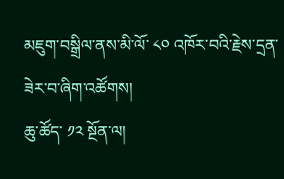མཇུག་བསྒྲིལ་ནས་མི་ལོ་ ༨༠ འཁོར་བའི་རྗེས་དྲན་ཟེར་བ་ཞིག་འཚོགས།
ཆུ་ཚོད་ ༡༢ སྔོན་ལ།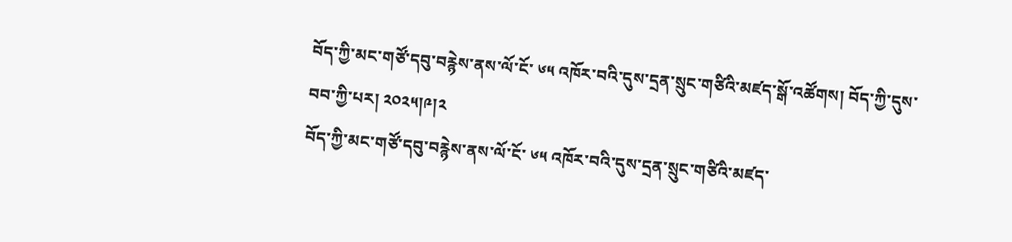བོད་ཀྱི་མང་གཙོ་དབུ་བརྙེས་ནས་ལོ་ངོ་ ༦༥ འཁོར་བའི་དུས་དྲན་སྲུང་གཙིའི་མཛད་སྒོ་འཚོགས། བོད་ཀྱི་དུས་བབ་ཀྱི་པར། ༢༠༢༥།༩།༢
བོད་ཀྱི་མང་གཙོ་དབུ་བརྙེས་ནས་ལོ་ངོ་ ༦༥ འཁོར་བའི་དུས་དྲན་སྲུང་གཙིའི་མཛད་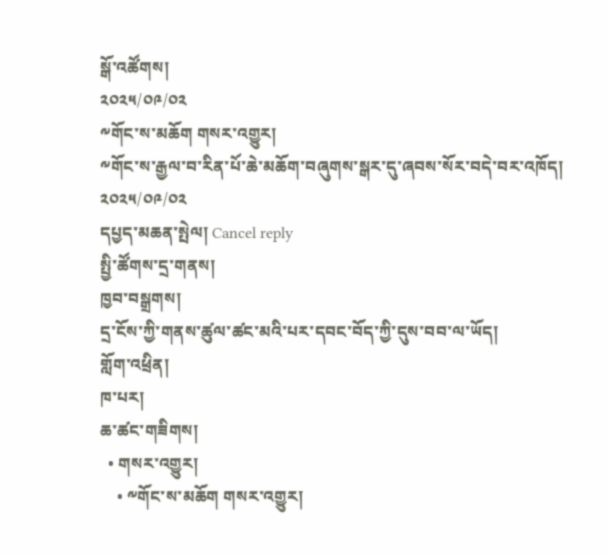སྒོ་འཚོགས།
༢༠༢༥/༠༩/༠༢
༸གོང་ས་མཆོག གསར་འགྱུར།
༸གོང་ས་རྒྱལ་བ་རིན་པོ་ཆེ་མཆོག་བཞུགས་སྒར་དུ་ཞབས་སོར་བདེ་བར་འཁོད།
༢༠༢༥/༠༩/༠༢
དཔྱད་མཆན་སྤེལ། Cancel reply
སྤྱི་ཚོགས་དྲ་གནས།
ཁྱབ་བསྒྲགས།
དྲ་ངོས་ཀྱི་གནས་ཚུལ་ཚང་མའི་པར་དབང་བོད་ཀྱི་དུས་བབ་ལ་ཡོད།
གློག་འཕྲིན།
ཁ་པར།
ཆ་ཚང་གཟིགས།
  • གསར་འགྱུར།
    • ༸གོང་ས་མཆོག གསར་འགྱུར།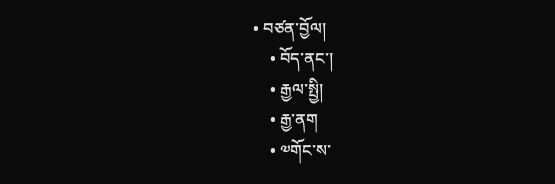• བཙན་བྱོལ།
    • བོད་ནང་།
    • རྒྱལ་སྤྱི།
    • རྒྱ་ནག
    • ༧གོང་ས་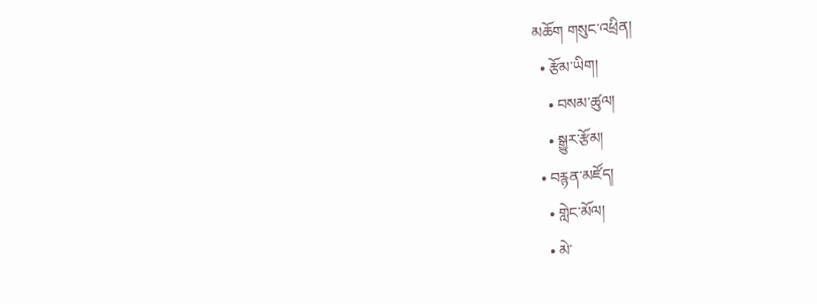མཆོག གསུང་འཕྲིན།
  • རྩོམ་ཡིག།
    • བསམ་ཚུལ།
    • སྒྱུར་རྩོམ།
  • བརྙན་མཛོད།
    • གླེང་མོལ།
    • མེ་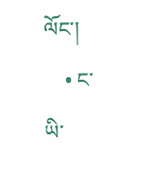ལོང་།
    • ང་ཡི་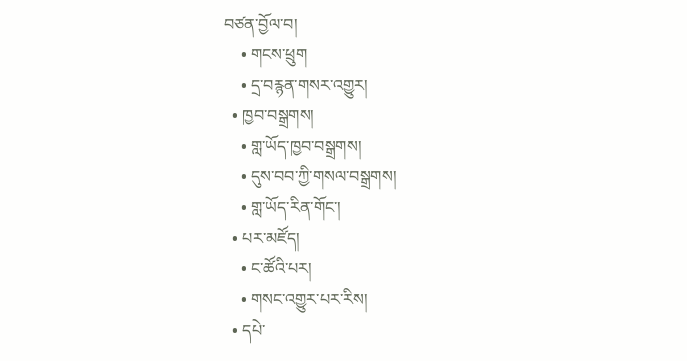བཙན་བྱོལ་བ།
    • གངས་ཕྲུག
    • དྲ་བརྙན་གསར་འགྱུར།
  • ཁྱབ་བསྒྲགས།
    • གླ་ཡོད་ཁྱབ་བསྒྲགས།
    • དུས་བབ་ཀྱི་གསལ་བསྒྲགས།
    • གླ་ཡོད་རིན་གོང་།
  • པར་མཛོད།
    • ང་ཚོའི་པར།
    • གསང་འགྱུར་པར་རིས།
  • དཔེ་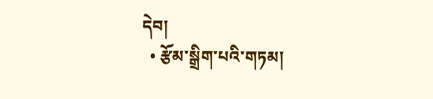དེབ།
  • རྩོམ་སྒྲིག་པའི་གཏམ།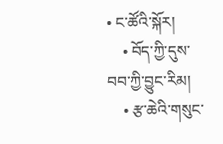• ང་ཚོའི་སྐོར།
    • བོད་ཀྱི་དུས་བབ་ཀྱི་བྱུང་རིམ།
    • རྩ་ཆེའི་གསུང་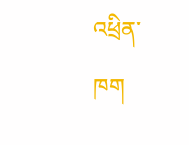འཕྲིན་ཁག